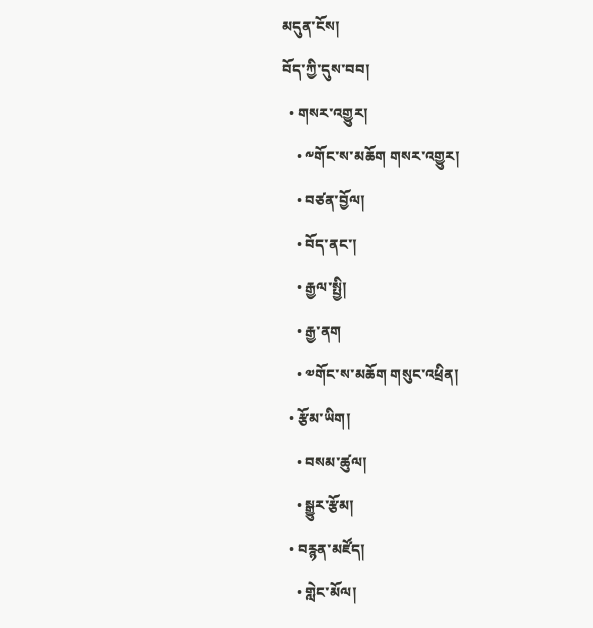མདུན་ངོས།
བོད་ཀྱི་དུས་བབ།
  • གསར་འགྱུར།
    • ༸གོང་ས་མཆོག གསར་འགྱུར།
    • བཙན་བྱོལ།
    • བོད་ནང་།
    • རྒྱལ་སྤྱི།
    • རྒྱ་ནག
    • ༧གོང་ས་མཆོག གསུང་འཕྲིན།
  • རྩོམ་ཡིག།
    • བསམ་ཚུལ།
    • སྒྱུར་རྩོམ།
  • བརྙན་མཛོད།
    • གླེང་མོལ།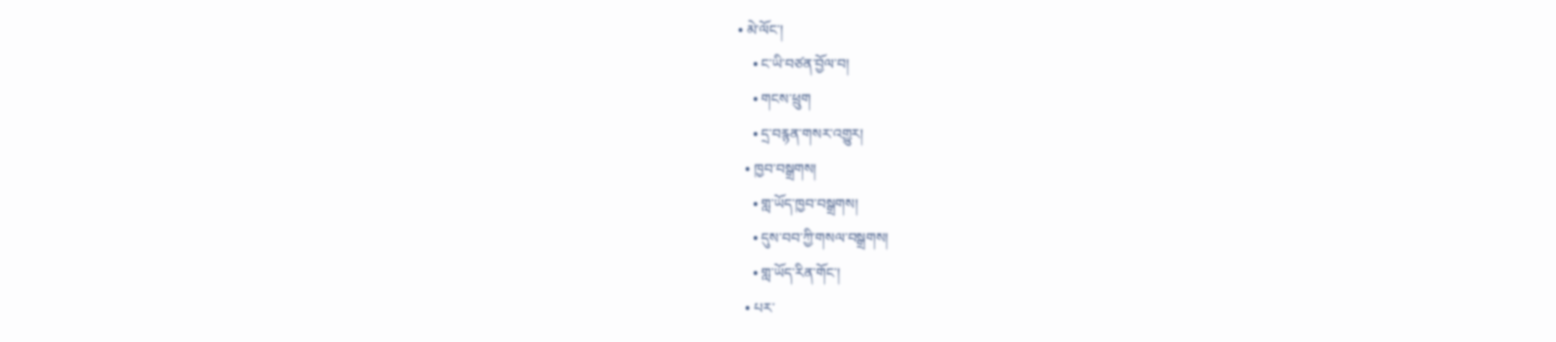• མེ་ལོང་།
    • ང་ཡི་བཙན་བྱོལ་བ།
    • གངས་ཕྲུག
    • དྲ་བརྙན་གསར་འགྱུར།
  • ཁྱབ་བསྒྲགས།
    • གླ་ཡོད་ཁྱབ་བསྒྲགས།
    • དུས་བབ་ཀྱི་གསལ་བསྒྲགས།
    • གླ་ཡོད་རིན་གོང་།
  • པར་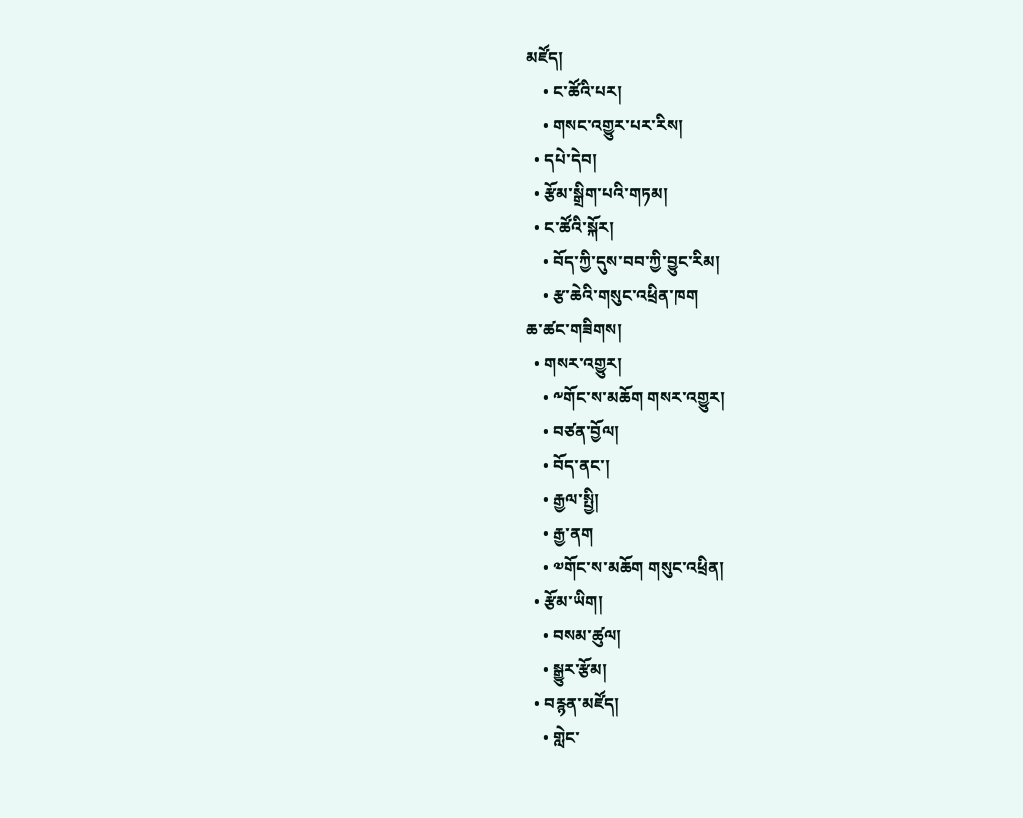མཛོད།
    • ང་ཚོའི་པར།
    • གསང་འགྱུར་པར་རིས།
  • དཔེ་དེབ།
  • རྩོམ་སྒྲིག་པའི་གཏམ།
  • ང་ཚོའི་སྐོར།
    • བོད་ཀྱི་དུས་བབ་ཀྱི་བྱུང་རིམ།
    • རྩ་ཆེའི་གསུང་འཕྲིན་ཁག
ཆ་ཚང་གཟིགས།
  • གསར་འགྱུར།
    • ༸གོང་ས་མཆོག གསར་འགྱུར།
    • བཙན་བྱོལ།
    • བོད་ནང་།
    • རྒྱལ་སྤྱི།
    • རྒྱ་ནག
    • ༧གོང་ས་མཆོག གསུང་འཕྲིན།
  • རྩོམ་ཡིག།
    • བསམ་ཚུལ།
    • སྒྱུར་རྩོམ།
  • བརྙན་མཛོད།
    • གླེང་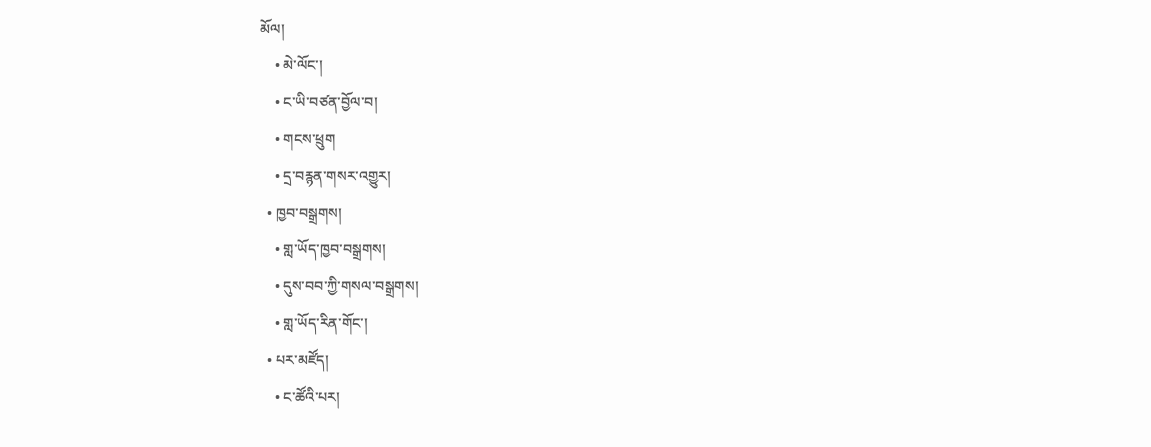མོལ།
    • མེ་ལོང་།
    • ང་ཡི་བཙན་བྱོལ་བ།
    • གངས་ཕྲུག
    • དྲ་བརྙན་གསར་འགྱུར།
  • ཁྱབ་བསྒྲགས།
    • གླ་ཡོད་ཁྱབ་བསྒྲགས།
    • དུས་བབ་ཀྱི་གསལ་བསྒྲགས།
    • གླ་ཡོད་རིན་གོང་།
  • པར་མཛོད།
    • ང་ཚོའི་པར།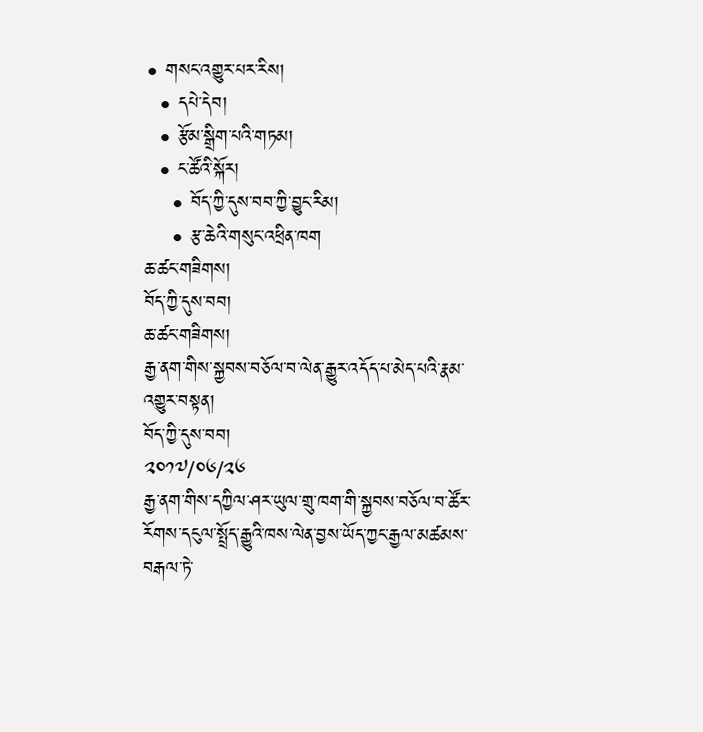• གསང་འགྱུར་པར་རིས།
  • དཔེ་དེབ།
  • རྩོམ་སྒྲིག་པའི་གཏམ།
  • ང་ཚོའི་སྐོར།
    • བོད་ཀྱི་དུས་བབ་ཀྱི་བྱུང་རིམ།
    • རྩ་ཆེའི་གསུང་འཕྲིན་ཁག
ཆ་ཚང་གཟིགས།
བོད་ཀྱི་དུས་བབ།
ཆ་ཚང་གཟིགས།
རྒྱ་ནག་གིས་སྐྱབས་བཅོལ་བ་ལེན་རྒྱུར་འདོད་པ་མེད་པའི་རྣམ་འགྱུར་བསྟན།
བོད་ཀྱི་དུས་བབ།
༢༠༡༧/༠༦/༢༦
རྒྱ་ནག་གིས་དཀྱིལ་ཤར་ཡུལ་གྲུ་ཁག་གི་སྐྱབས་བཅོལ་བ་ཚོར་རོགས་དངུལ་སྤྲོད་རྒྱུའི་ཁས་ལེན་བྱས་ཡོད་ཀྱང་རྒྱལ་མཚམས་བརྒལ་ཏེ་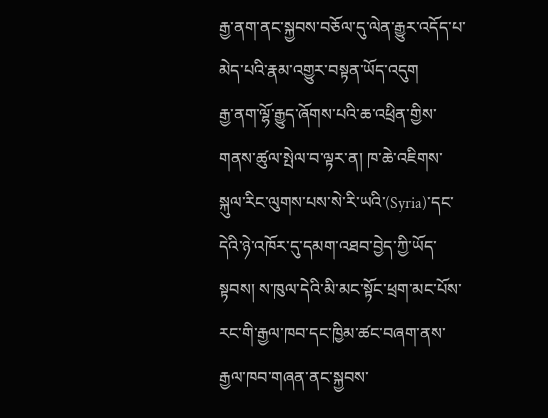རྒྱ་ནག་ནང་སྐྱབས་བཅོལ་དུ་ལེན་རྒྱུར་འདོད་པ་མེད་པའི་རྣམ་འགྱུར་བསྟན་ཡོད་འདུག
རྒྱ་ནག་ལྷོ་རྒྱུད་ཞོགས་པའི་ཆ་འཕྲིན་གྱིས་གནས་ཚུལ་སྤེལ་བ་ལྟར་ན། ཁ་ཆེ་འཇིགས་སྐུལ་རིང་ལུགས་པས་སེ་རི་ཡའི་(Syria)་དང་དེའི་ཉེ་འཁོར་དུ་དམག་འཐབ་བྱེད་ཀྱི་ཡོད་སྟབས། ས་ཁུལ་དེའི་མི་མང་སྟོང་ཕྲག་མང་པོས་རང་གི་རྒྱལ་ཁབ་དང་ཁྱིམ་ཚང་བཞག་ནས་རྒྱལ་ཁབ་གཞན་ནང་སྐྱབས་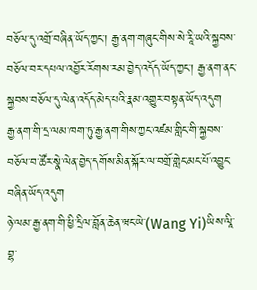བཅོལ་དུ་འགྲོ་བཞིན་ཡོད་ཀྱང་། རྒྱ་ནག་གཞུང་གིས་སེ་རཱི་ཡའི་སྐྱབས་བཅོལ་བར་དཔལ་འབྱོར་རོགས་རམ་བྱེད་འདོད་ཡོད་ཀྱང་། རྒྱ་ནག་ནང་སྐྱབས་བཅོལ་དུ་ལེན་འདོད་མེད་པའི་རྣམ་འགྱུར་བསྟན་ཡོད་འདུག
རྒྱ་ནག་གི་དྲ་ལམ་ཁག་ཏུ་རྒྱ་ནག་གིས་ཀྱང་འཛམ་གླིང་གི་སྐྱབས་བཅོལ་བ་ཚོར་སྣེ་ལེན་བྱེད་དགོས་མིན་སྐོར་ལ་བགྲོ་གླེང་མང་པོ་འབྱུང་བཞིན་ཡོད་འདུག
ཉེ་ལམ་རྒྱ་ནག་གི་ཕྱི་དྲིལ་བློན་ཆེན་ཝང་ཡེ་(Wang Yi)ཡིས་ལཱི་བྷ་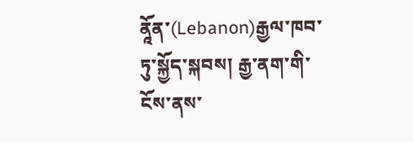ནཱོན་(Lebanon)རྒྱལ་ཁབ་ཏུ་སྐྱོད་སྐབས། རྒྱ་ནག་གི་ངོས་ནས་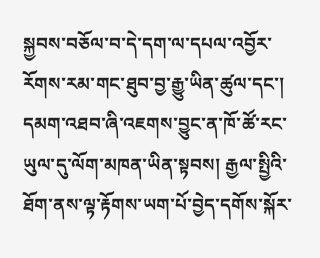སྐྱབས་བཅོལ་བ་དེ་དག་ལ་དཔལ་འབྱོར་རོགས་རམ་གང་ཐུབ་བྱ་རྒྱུ་ཡིན་ཚུལ་དང་། དམག་འཐབ་ཞི་འཇགས་བྱུང་ན་ཁོ་ཚོ་རང་ཡུལ་དུ་ལོག་མཁན་ཡིན་སྟབས། རྒྱལ་སྤྱིའི་ཐོག་ནས་ལྟ་རྟོགས་ཡག་པོ་བྱེད་དགོས་སྐོར་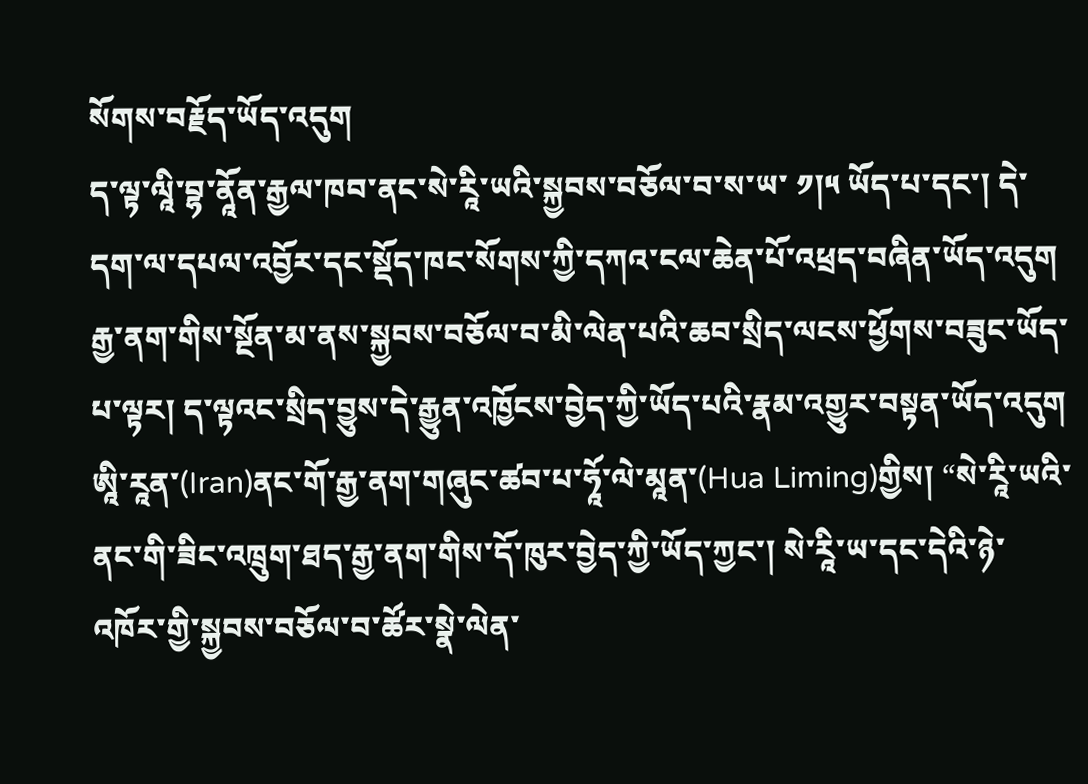སོགས་བརྗོད་ཡོད་འདུག
ད་ལྟ་ལཱི་བྷ་ནཱོན་རྒྱལ་ཁབ་ནང་སེ་རཱི་ཡའི་སྐྱབས་བཅོལ་བ་ས་ཡ་ ༡།༥ ཡོད་པ་དང་། དེ་དག་ལ་དཔལ་འབྱོར་དང་སྡོད་ཁང་སོགས་ཀྱི་དཀའ་ངལ་ཆེན་པོ་འཕྲད་བཞིན་ཡོད་འདུག རྒྱ་ནག་གིས་སྔོན་མ་ནས་སྐྱབས་བཅོལ་བ་མི་ལེན་པའི་ཆབ་སྲིད་ལངས་ཕྱོགས་བཟུང་ཡོད་པ་ལྟར། ད་ལྟའང་སྲིད་བྱུས་དེ་རྒྱུན་འཁྱོངས་བྱེད་ཀྱི་ཡོད་པའི་རྣམ་འགྱུར་བསྟན་ཡོད་འདུག
ཨཱི་རཱན་(Iran)ནང་གོ་རྒྱ་ནག་གཞུང་ཚབ་པ་ཧཱོ་ལེ་མཱན་(Hua Liming)གྱིས། “སེ་རཱི་ཡའི་ནང་གི་ཟིང་འཁྲུག་ཐད་རྒྱ་ནག་གིས་དོ་ཁུར་བྱེད་ཀྱི་ཡོད་ཀྱང་། སེ་རཱི་ཡ་དང་དེའི་ཉེ་འཁོར་གྱི་སྐྱབས་བཅོལ་བ་ཚོར་སྣེ་ལེན་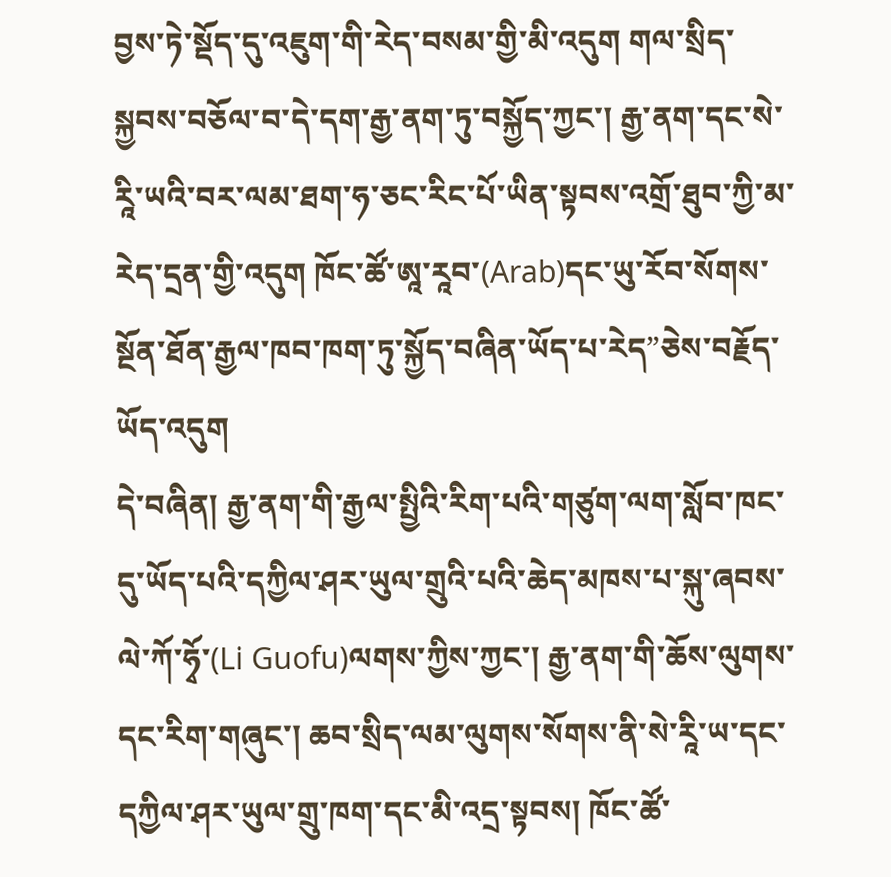བྱས་ཏེ་སྡོད་དུ་འཇུག་གི་རེད་བསམ་གྱི་མི་འདུག གལ་སྲིད་སྐྱབས་བཅོལ་བ་དེ་དག་རྒྱ་ནག་ཏུ་བསྐྱོད་ཀྱང་། རྒྱ་ནག་དང་སེ་རཱི་ཡའི་བར་ལམ་ཐག་ཧ་ཅང་རིང་པོ་ཡིན་སྟབས་འགྲོ་ཐུབ་ཀྱི་མ་རེད་དྲན་གྱི་འདུག ཁོང་ཚོ་ཨཱ་རཱབ་(Arab)དང་ཡུ་རོབ་སོགས་སྔོན་ཐོན་རྒྱལ་ཁབ་ཁག་ཏུ་སྐྱོད་བཞིན་ཡོད་པ་རེད”ཅེས་བརྗོད་ཡོད་འདུག
དེ་བཞིན། རྒྱ་ནག་གི་རྒྱལ་སྤྱིའི་རིག་པའི་གཙུག་ལག་སློབ་ཁང་དུ་ཡོད་པའི་དཀྱིལ་ཤར་ཡུལ་གྲུའི་པའི་ཆེད་མཁས་པ་སྐུ་ཞབས་ལེ་ཀོ་ཧྭོ་(Li Guofu)ལགས་ཀྱིས་ཀྱང་། རྒྱ་ནག་གི་ཆོས་ལུགས་དང་རིག་གཞུང་། ཆབ་སྲིད་ལམ་ལུགས་སོགས་ནི་སེ་རཱི་ཡ་དང་དཀྱིལ་ཤར་ཡུལ་གྲུ་ཁག་དང་མི་འདྲ་སྟབས། ཁོང་ཚོ་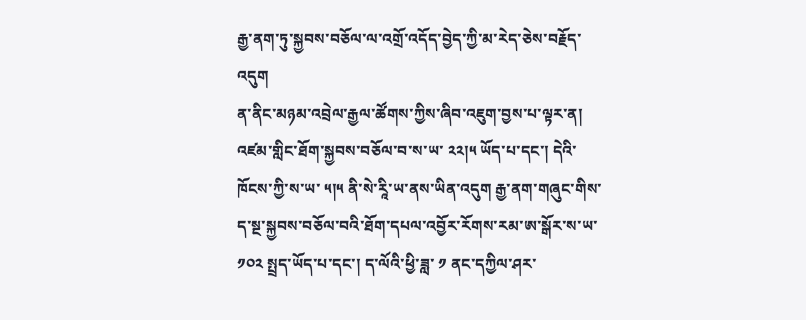རྒྱ་ནག་ཏུ་སྐྱབས་བཅོལ་ལ་འགྲོ་འདོད་བྱེད་ཀྱི་མ་རེད་ཅེས་བརྗོད་འདུག
ན་ནིང་མཉམ་འབྲེལ་རྒྱལ་ཚོགས་ཀྱིས་ཞིབ་འཇུག་བྱས་པ་ལྟར་ན། འཛམ་གླིང་ཐོག་སྐྱབས་བཅོལ་བ་ས་ཡ་ ༢༢།༥ ཡོད་པ་དང་། དེའི་ཁོངས་ཀྱི་ས་ཡ་ ༥།༥ ནི་སེ་རཱི་ཡ་ནས་ཡིན་འདུག རྒྱ་ནག་གཞུང་གིས་ད་སྔ་སྐྱབས་བཅོལ་བའི་ཐོག་དཔལ་འབྱོར་རོགས་རམ་ཨ་སྒོར་ས་ཡ་ ༡༠༢ སྤྲད་ཡོད་པ་དང་། ད་ལོའི་ཕྱི་ཟླ་ ༡ ནང་དཀྱིལ་ཤར་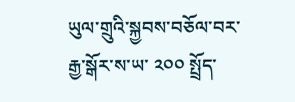ཡུལ་གྲུའི་སྐྱབས་བཅོལ་བར་རྒྱ་སྒོར་ས་ཡ་ ༢༠༠ སྤྲོད་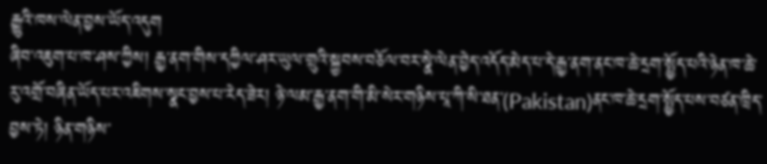རྒྱུའི་ཁས་ལེན་བྱས་ཡོད་འདུག
ཞིབ་འཇུག་པ་ཁ་ཤས་ཀྱིས། རྒྱ་ནག་གིས་དཀྱིལ་ཤར་ཡུལ་གྲུའི་སྐྱབས་བཅོལ་བར་སྣེ་ལེན་བྱེད་འདོད་མེད་པ་དེ་རྒྱ་ནག་ནང་ཁ་ཆེ་དྲག་སྤྱོད་པའི་ཉེན་ཁ་ཆེ་རུ་འགྲོ་བཞིན་ཡོད་པར་འཇིགས་སྣང་བྱས་པ་རེད་ཟེར། ཉེ་ལམ་རྒྱ་ནག་གི་མི་སེར་གཉིས་པཱ་ཀི་སི་ཐན་(Pakistan)ནང་ཁ་ཆེ་དྲག་སྤྱོད་པས་བཙན་ཁྲིད་བྱས་ཏེ། ཉིན་གཉིས་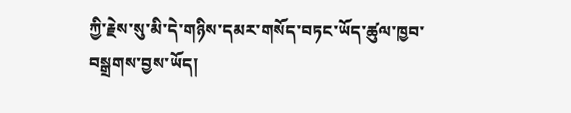ཀྱི་རྗེས་སུ་མི་དེ་གཉིས་དམར་གསོད་བཏང་ཡོད་ཚུལ་ཁྱབ་བསྒྲགས་བྱས་ཡོད།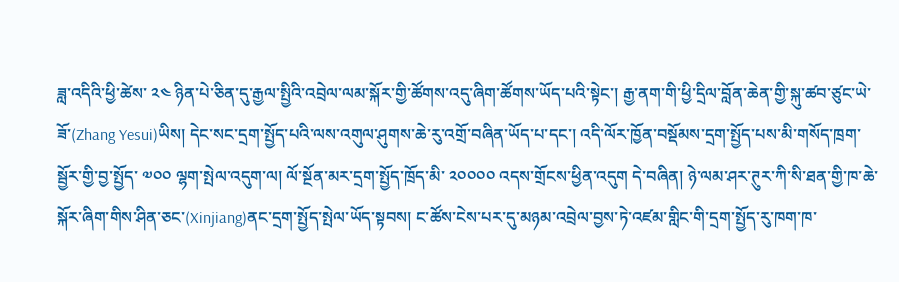ཟླ་འདིའི་ཕྱི་ཚེས་ ༢༤ ཉིན་པེ་ཅིན་དུ་རྒྱལ་སྤྱིའི་འབྲེལ་ལམ་སྐོར་གྱི་ཚོགས་འདུ་ཞིག་ཚོགས་ཡོད་པའི་སྟེང་། རྒྱ་ནག་གི་ཕྱི་དྲིལ་བློན་ཆེན་གྱི་སྐུ་ཚབ་ཙུང་ཡེ་ཟོ་(Zhang Yesui)ཡིས། དེང་སང་དྲག་སྤྱོད་པའི་ལས་འགུལ་ཤུགས་ཆེ་རུ་འགྲོ་བཞིན་ཡོད་པ་དང་། འདི་ལོར་ཁྱོན་བསྡོམས་དྲག་སྤྱོད་པས་མི་གསོད་ཁྲག་སྦྱོར་གྱི་བྱ་སྤྱོད་ ༧༠༠ ལྷག་སྤེལ་འདུག་ལ། ལོ་སྔོན་མར་དྲག་སྤྱོད་ཁྲོད་མི་ ༢༠༠༠༠ འདས་གྲོངས་ཕྱིན་འདུག དེ་བཞིན། ཉེ་ལམ་ཤར་ཊུར་ཀི་སི་ཐན་གྱི་ཁ་ཆེ་སྐོར་ཞིག་གིས་ཤིན་ཅང་(Xinjiang)ནང་དྲག་སྤྱོད་སྤེལ་ཡོད་སྟབས། ང་ཚོས་ངེས་པར་དུ་མཉམ་འབྲེལ་བྱས་ཏེ་འཛམ་གླིང་གི་དྲག་སྤྱོད་རུ་ཁག་ཁ་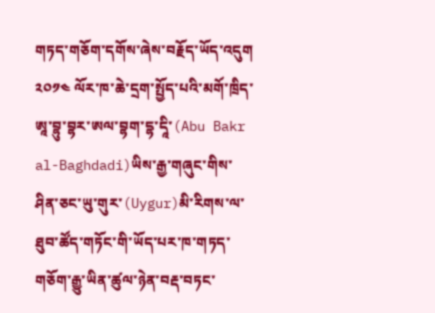གཏད་གཅོག་དགོས་ཞེས་བརྗོད་ཡོད་འདུག
༢༠༡༤ ལོར་ཁ་ཆེ་དྲག་སྤྱོད་པའི་མགོ་ཁྲིད་ཨཱ་བྷུ་བྷར་ཨལ་བྷག་དྷ་དཱི་(Abu Bakr al-Baghdadi)ཡིས་རྒྱ་གཞུང་གིས་ཤིན་ཅང་ཡུ་གུར་(Uygur)མི་རིགས་ལ་ཐུབ་ཚོད་གཏོང་གི་ཡོད་པར་ཁ་གཏད་གཅོག་རྒྱུ་ཡིན་ཚུལ་ཉེན་བརྡ་བཏང་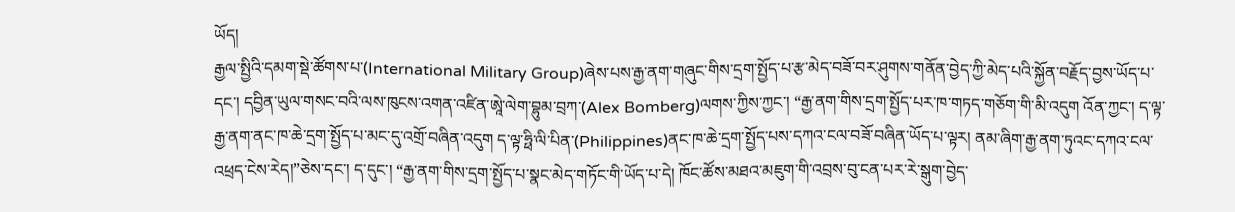ཡོད།
རྒྱལ་སྤྱིའི་དམག་སྡེ་ཚོགས་པ་(International Military Group)ཞེས་པས་རྒྱ་ནག་གཞུང་གིས་དྲག་སྤྱོད་པ་རྩ་མེད་བཟོ་བར་ཤུགས་གནོན་བྱེད་ཀྱི་མེད་པའི་སྐྱོན་བརྗོད་བྱས་ཡོད་པ་དང་། དབྱིན་ཡུལ་གསང་བའི་ལས་ཁུངས་འགན་འཛིན་ཨཱེ་ལེག་བྷུམ་བྲཀ་(Alex Bomberg)ལགས་ཀྱིས་ཀྱང་། “རྒྱ་ནག་གིས་དྲག་སྤྱོད་པར་ཁ་གཏད་གཅོག་གི་མི་འདུག འོན་ཀྱང་། ད་ལྟ་རྒྱ་ནག་ནང་ཁ་ཆེ་དྲག་སྤྱོད་པ་མང་དུ་འགྲོ་བཞིན་འདུག ད་ལྟ་ཧྥི་ལི་པིན་(Philippines)ནང་ཁ་ཆེ་དྲག་སྤྱོད་པས་དཀའ་ངལ་བཟོ་བཞིན་ཡོད་པ་ལྟར། ནམ་ཞིག་རྒྱ་ནག་ཏུའང་དཀའ་ངལ་འཕྲད་ངེས་རེད།”ཅེས་དང་། ད་དུང་། “རྒྱ་ནག་གིས་དྲག་སྤྱོད་པ་སྣང་མེད་གཏོང་གི་ཡོད་པ་དེ། ཁོང་ཚོས་མཐའ་མཇུག་གི་འབྲས་བུ་ངན་པར་རེ་སྒུག་བྱེད་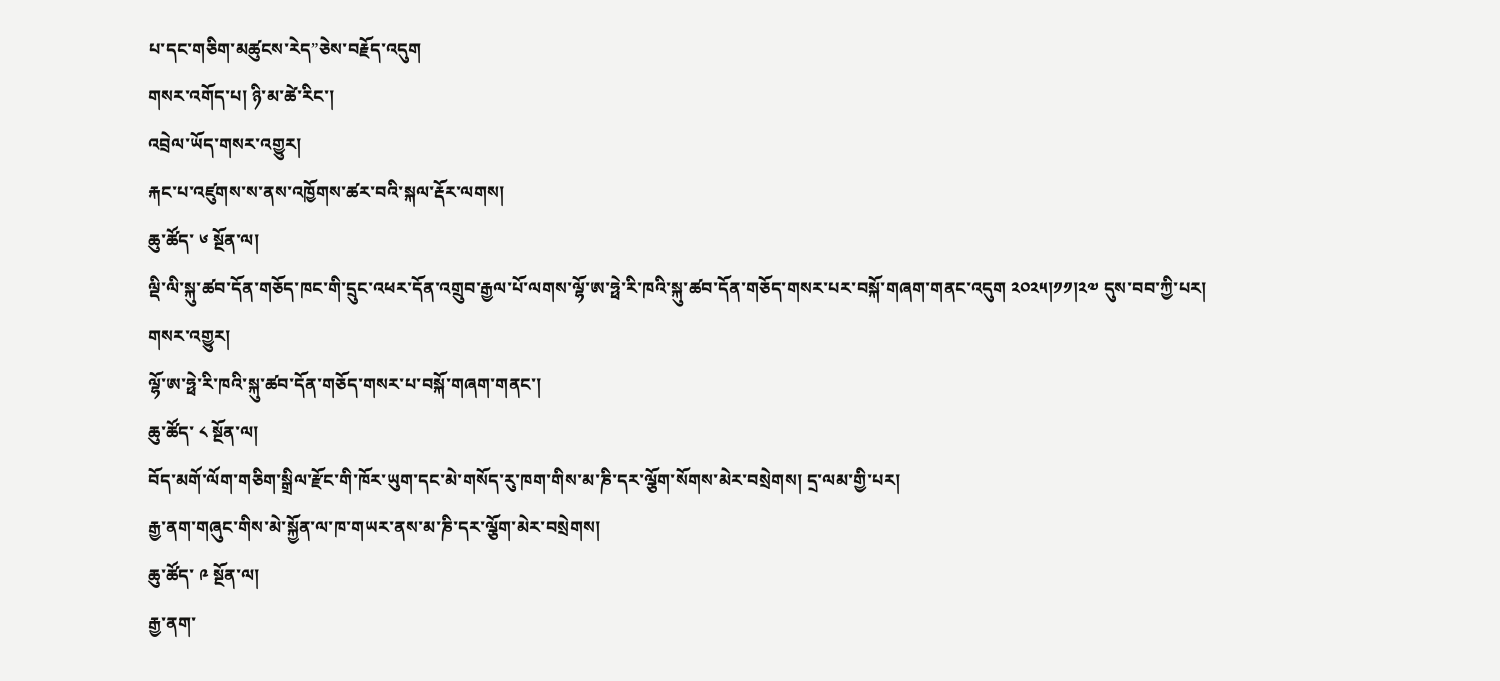པ་དང་གཅིག་མཚུངས་རེད”ཅེས་བརྗོད་འདུག
གསར་འགོད་པ། ཉི་མ་ཚེ་རིང་།
འབྲེལ་ཡོད་གསར་འགྱུར།
རྐང་པ་འཛུགས་ས་ནས་འཁྱོགས་ཚར་བའི་སྐལ་རྡོར་ལགས།
ཆུ་ཚོད་ ༦ སྔོན་ལ།
ལྡི་ལི་སྐུ་ཚབ་དོན་གཅོད་ཁང་གི་དྲུང་འཕར་དོན་འགྲུབ་རྒྱལ་པོ་ལགས་ལྷོ་ཨ་ཧྥེ་རི་ཁའི་སྐུ་ཚབ་དོན་གཅོད་གསར་པར་བསྐོ་གཞག་གནང་འདུག ༢༠༢༥།༡༡།༢༧ དུས་བབ་ཀྱི་པར།
གསར་འགྱུར།
ལྷོ་ཨ་ཧྥེ་རི་ཁའི་སྐུ་ཚབ་དོན་གཅོད་གསར་པ་བསྐོ་གཞག་གནང་།
ཆུ་ཚོད་ ༨ སྔོན་ལ།
བོད་མགོ་ལོག་གཅིག་སྒྲིལ་རྫོང་གི་ཁོར་ཡུག་དང་མེ་གསོད་རུ་ཁག་གིས་མ་ཎི་དར་ལྕོག་སོགས་མེར་བསྲེགས། དྲ་ལམ་གྱི་པར།
རྒྱ་ནག་གཞུང་གིས་མེ་སྐྱོན་ལ་ཁ་གཡར་ནས་མ་ཎི་དར་ལྕོག་མེར་བསྲེགས།
ཆུ་ཚོད་ ༩ སྔོན་ལ།
རྒྱ་ནག་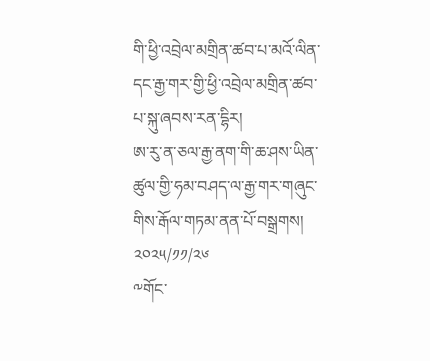གི་ཕྱི་འབྲེལ་མགྲིན་ཚབ་པ་མའོ་ལིན་དང་རྒྱ་གར་གྱི་ཕྱི་འབྲེལ་མགྲིན་ཚབ་པ་སྐུ་ཞབས་རན་དྷིར།
ཨ་རུ་ན་ཅལ་རྒྱ་ནག་གི་ཆ་ཤས་ཡིན་ཚུལ་གྱི་ཧམ་བཤད་ལ་རྒྱ་གར་གཞུང་གིས་རྒོལ་གཏམ་ནན་པོ་བསྒྲགས།
༢༠༢༥/༡༡/༢༦
༸གོང་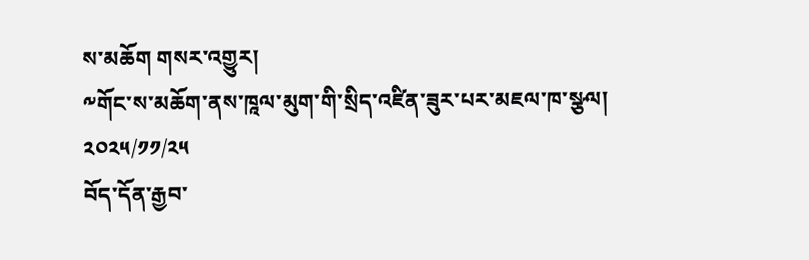ས་མཆོག གསར་འགྱུར།
༸གོང་ས་མཆོག་ནས་ཁཱལ་མུག་གི་སྲིད་འཛིན་ཟུར་པར་མཇལ་ཁ་སྩལ།
༢༠༢༥/༡༡/༢༥
བོད་དོན་རྒྱབ་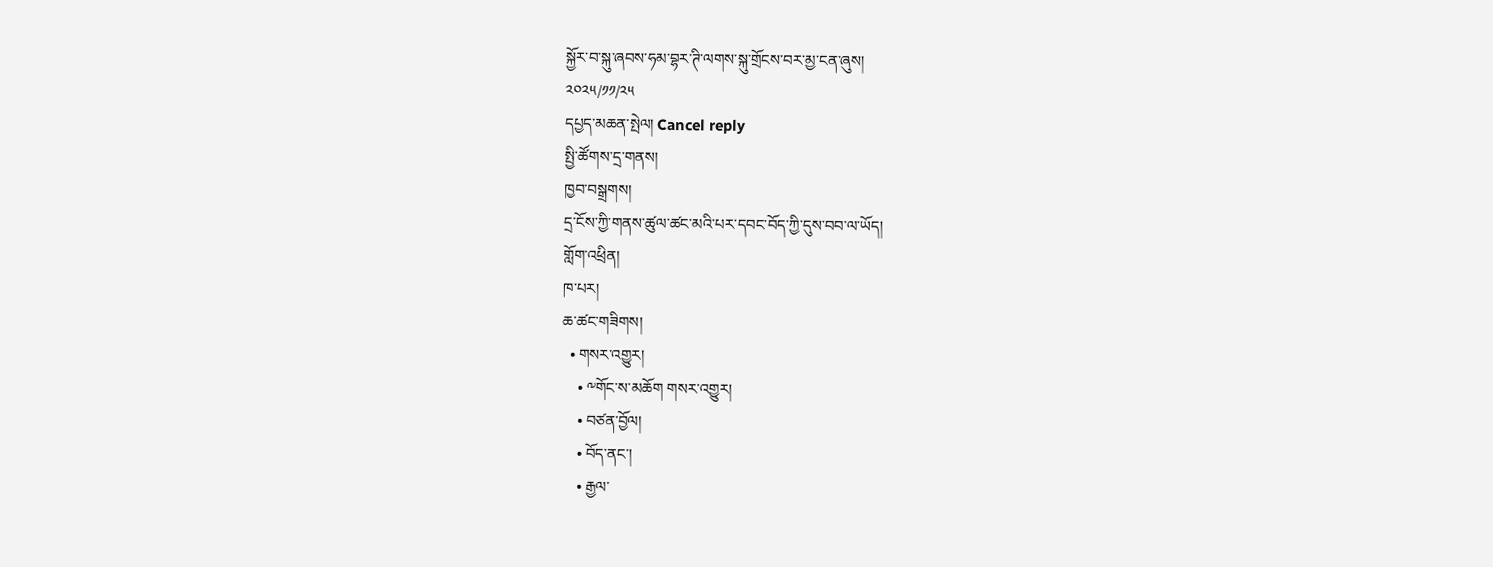སྐྱོར་བ་སྐུ་ཞབས་ཧམ་བྷར་ཊི་ལགས་སྐུ་གྲོངས་བར་མྱ་ངན་ཞུས།
༢༠༢༥/༡༡/༢༥
དཔྱད་མཆན་སྤེལ། Cancel reply
སྤྱི་ཚོགས་དྲ་གནས།
ཁྱབ་བསྒྲགས།
དྲ་ངོས་ཀྱི་གནས་ཚུལ་ཚང་མའི་པར་དབང་བོད་ཀྱི་དུས་བབ་ལ་ཡོད།
གློག་འཕྲིན།
ཁ་པར།
ཆ་ཚང་གཟིགས།
  • གསར་འགྱུར།
    • ༸གོང་ས་མཆོག གསར་འགྱུར།
    • བཙན་བྱོལ།
    • བོད་ནང་།
    • རྒྱལ་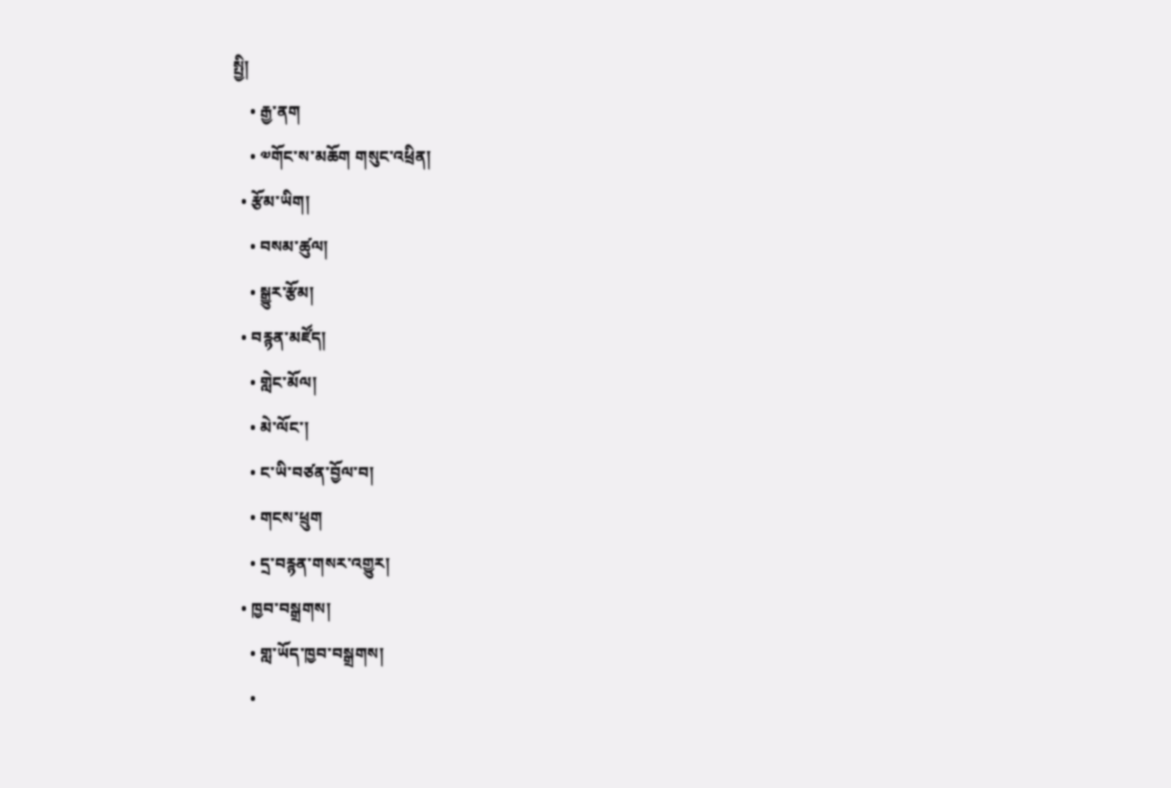སྤྱི།
    • རྒྱ་ནག
    • ༧གོང་ས་མཆོག གསུང་འཕྲིན།
  • རྩོམ་ཡིག།
    • བསམ་ཚུལ།
    • སྒྱུར་རྩོམ།
  • བརྙན་མཛོད།
    • གླེང་མོལ།
    • མེ་ལོང་།
    • ང་ཡི་བཙན་བྱོལ་བ།
    • གངས་ཕྲུག
    • དྲ་བརྙན་གསར་འགྱུར།
  • ཁྱབ་བསྒྲགས།
    • གླ་ཡོད་ཁྱབ་བསྒྲགས།
    •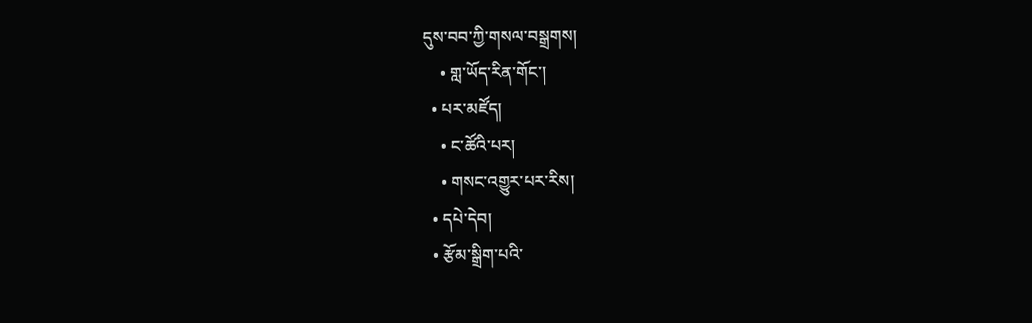དུས་བབ་ཀྱི་གསལ་བསྒྲགས།
    • གླ་ཡོད་རིན་གོང་།
  • པར་མཛོད།
    • ང་ཚོའི་པར།
    • གསང་འགྱུར་པར་རིས།
  • དཔེ་དེབ།
  • རྩོམ་སྒྲིག་པའི་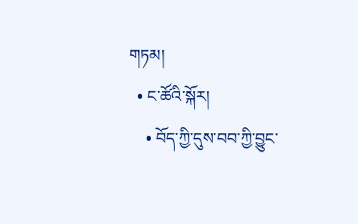གཏམ།
  • ང་ཚོའི་སྐོར།
    • བོད་ཀྱི་དུས་བབ་ཀྱི་བྱུང་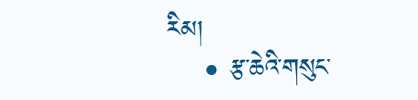རིམ།
    • རྩ་ཆེའི་གསུང་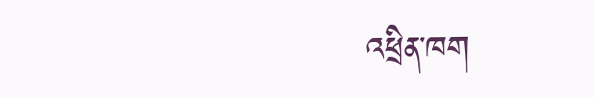འཕྲིན་ཁག